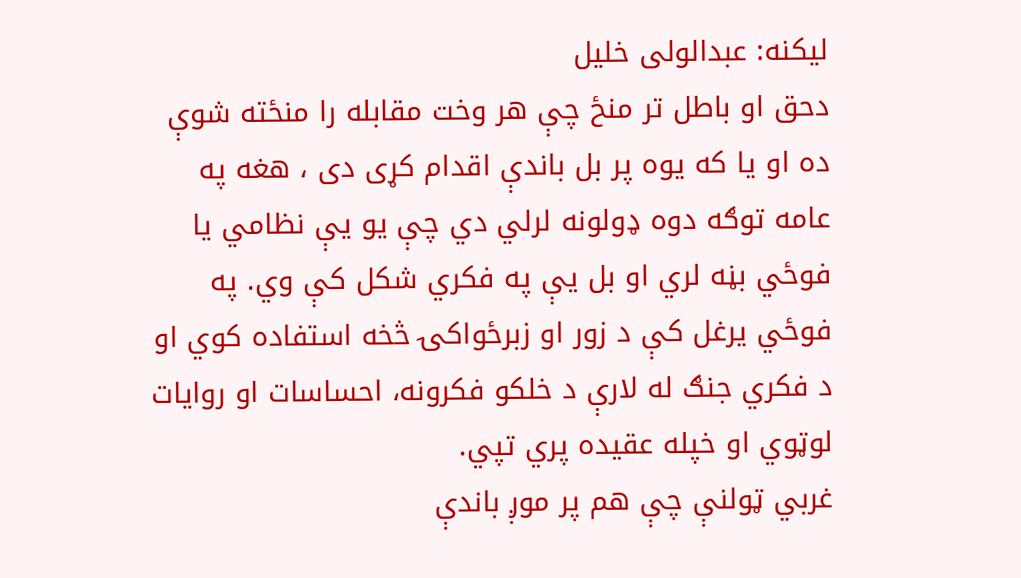لیکنه: عبدالولی خلیل
دحق او باطل تر منځ چې هر وخت مقابله را منځته شوې ده او یا که یوه پر بل باندې اقدام کړی دی ، هغه په عامه توګه دوه ډولونه لرلي دي چې یو یې نظامي یا فوځي بڼه لري او بل یې په فکري شکل کې وي. په فوځي یرغل کې د زور او زبرځواکۍ څخه استفاده کوي او د فکري جنګ له لارې د خلکو فکرونه، احساسات او روایات لوټوي او خپله عقیده پري تپي.
غربي ټولنې چې هم پر موږ باندې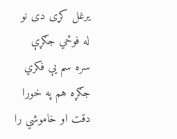یرغل کړی دی نو له فوځي جګړې سره سم یې فکري جګړه هم په خورا دقت او خاموشي را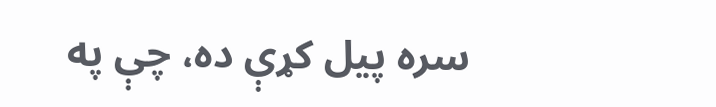سره پیل کړې ده، چې په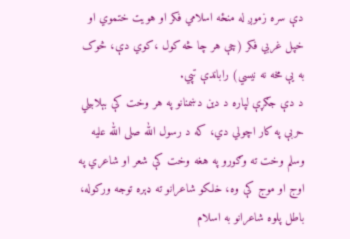دې سره زموږ له منځه اسلامي فکر او هویت ختموي او خپل غربي فکر (چې هر چا څه کول ،کوي دې، څوک به یې مخه نه نیسي) راباندې تپي.
د دې جګړې لپاره د دین دښمنانو په هر وخت کې بېلابیلي حربې په کار اچولي دي، که د رسول الله صلی الله علیه وسلم وخت ته وګورو په هغه وخت کې شعر او شاعري په اوج او موج کې وه، خلکو شاعرانو ته ډېره توجه ورکوله، باطل پلوه شاعرانو به اسلام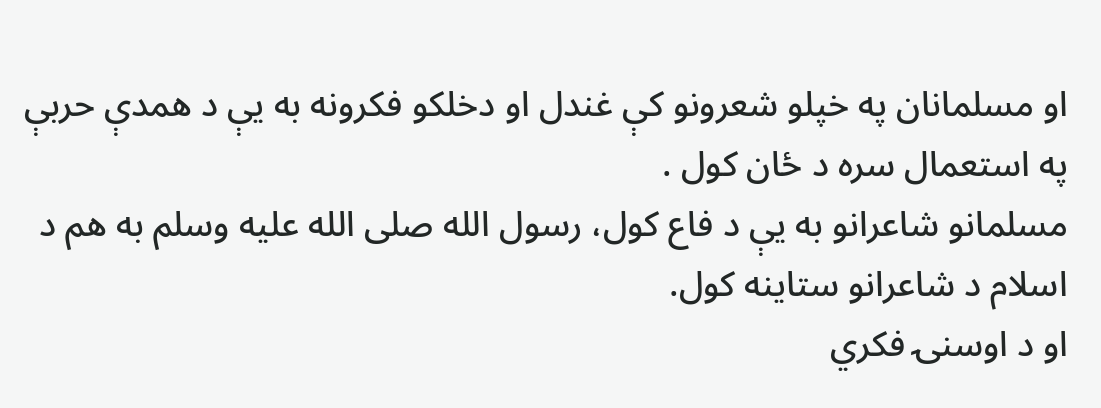او مسلمانان په خپلو شعرونو کې غندل او دخلکو فکرونه به یې د همدې حربې په استعمال سره د ځان کول .
مسلمانو شاعرانو به یې د فاع کول، رسول الله صلی الله علیه وسلم به هم د اسلام د شاعرانو ستاینه کول.
او د اوسنۍ فکري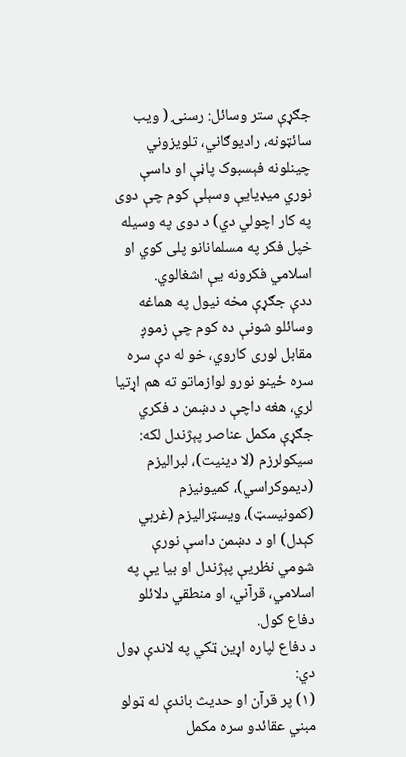جګړې ستر وسائل: رسنۍ ( ویب سائټونه، رادیوګاني، تلویزوني چینلونه فېسبوک پاڼې او داسې نوري میډیایې وسېلې کوم چې دوی په کار اچولي دي) د دوی په وسیله خپل فکر په مسلمانانو پلی کوي او اسلامي فکرونه یې اشغالوي.
ددې جګړې مخه نیول په هماغه وسائلو شونې ده کوم چې زموږ مقابل لوری کاروي، خو له دې سره سره ځینو نورو لوازماتو ته هم اړتیا لري، هغه داچې د دښمن د فکري جګړې مکمل عناصر پېژندل لکه: سیکولرزم (لا دینیت)، لبرالیزم (دیموکراسي)، کمیونیزم (کمونیسټ)، ویسټرالیزم (غربي کېدل) او د دښمن داسې نورې شومي نظریې پېژندل او بیا یې په اسلامي، قرآني، او منطقي دلائلو دفاع کول.
د دفاع لپاره اړین ټکي په لاندې ډول دي:
(۱) پر قرآن او حدیث باندې له ټولو مبني عقائدو سره مکمل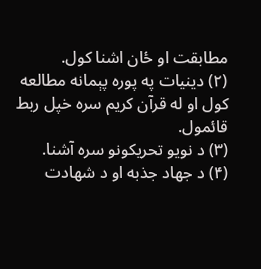مطابقت او ځان اشنا کول.
(۲) دینیات په پوره پېمانه مطالعه کول او له قرآن کریم سره خپل ربط قائمول.
(۳) د نویو تحریکونو سره آشنا.
(۴) د جهاد جذبه او د شهادت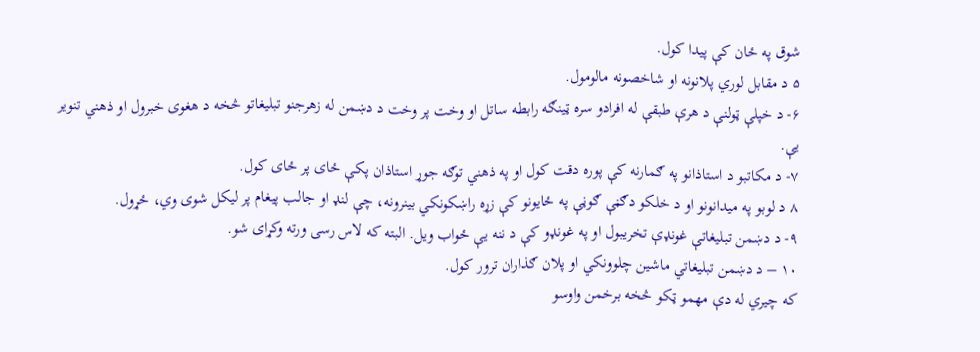شوق په ځان کې پیدا کول.
۵ د مقابل لوري پلانونه او شاخصونه مالومول.
۶- د خپلې ټولنې د هرې طبقې له افرادو سره ټینګه رابطه ساتل او وخت پر وخت د دښمن له زهرجنو تبلیغاتو څخه د هغوی خبرول او ذهني تنویر یې.
۷- د مکاتبو د استاذانو په ګمارنه کې پوره دقت کول او په ذهني توګه جوړ استاذان پکې ځای پر ځای کول.
۸ د لوبو په میدانونو او د خلکو دګڼې ګوڼې په ځایونو کې زړه راښکونکي بینرونه، چې لنډ او جالب پیغام پر لیکل شوی وي، ځړول.
۹- د دښمن تبلیغاتې غونډې تخریبول او په غونډو کې د ننه یې ځواب ویل. البته که لاس رسی ورته وکړای شو.
۱۰ – د دښمن تبلیغاتي ماشین چلوونکي او پلان ګذاران ترور کول.
که چیري له دې مهمو ټکو څخه برخمن واوسو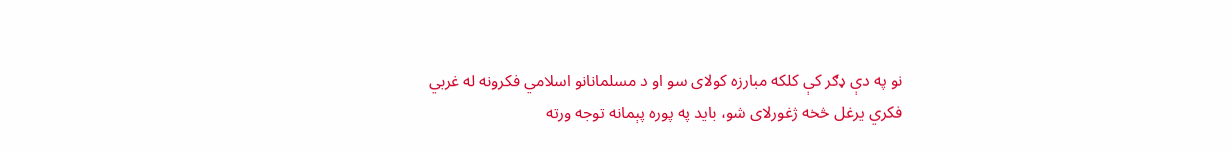نو په دې ډګر کې کلکه مبارزه کولای سو او د مسلمانانو اسلامي فکرونه له غربي فکري یرغل څخه ژغورلای شو، باید په پوره پېمانه توجه ورته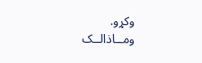وکړو.
ومــاذالــک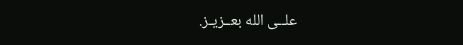علــی الله بعــزیـز.